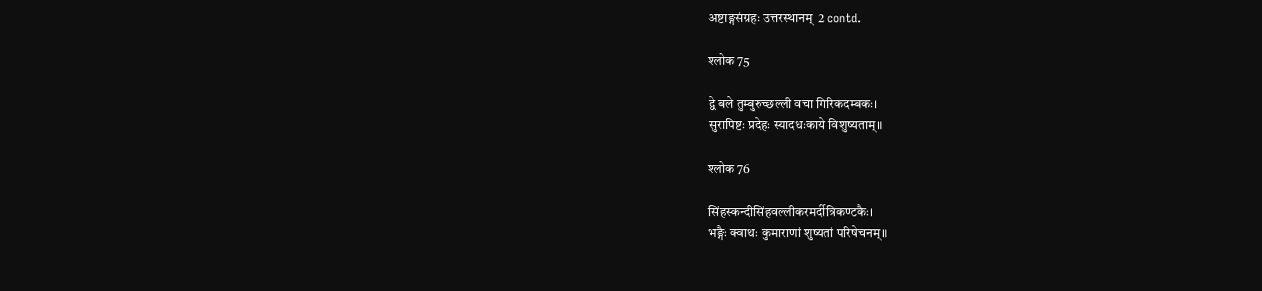अष्टाङ्गसंग्रहः उत्तरस्थानम्  2 contd.

श्लोक 75

द्वे बले तुम्बुरुच्छल्ली वचा गिरिकदम्बकः।
सुरापिष्टः प्रदेहः स्यादधःकाये विशुष्यताम्॥

श्लोक 76

सिंहस्कन्दीसिंहवल्लीकरमर्दीत्रिकण्टकैः।
भङ्गैः क्वाथः कुमाराणां शुष्यतां परिषेचनम्॥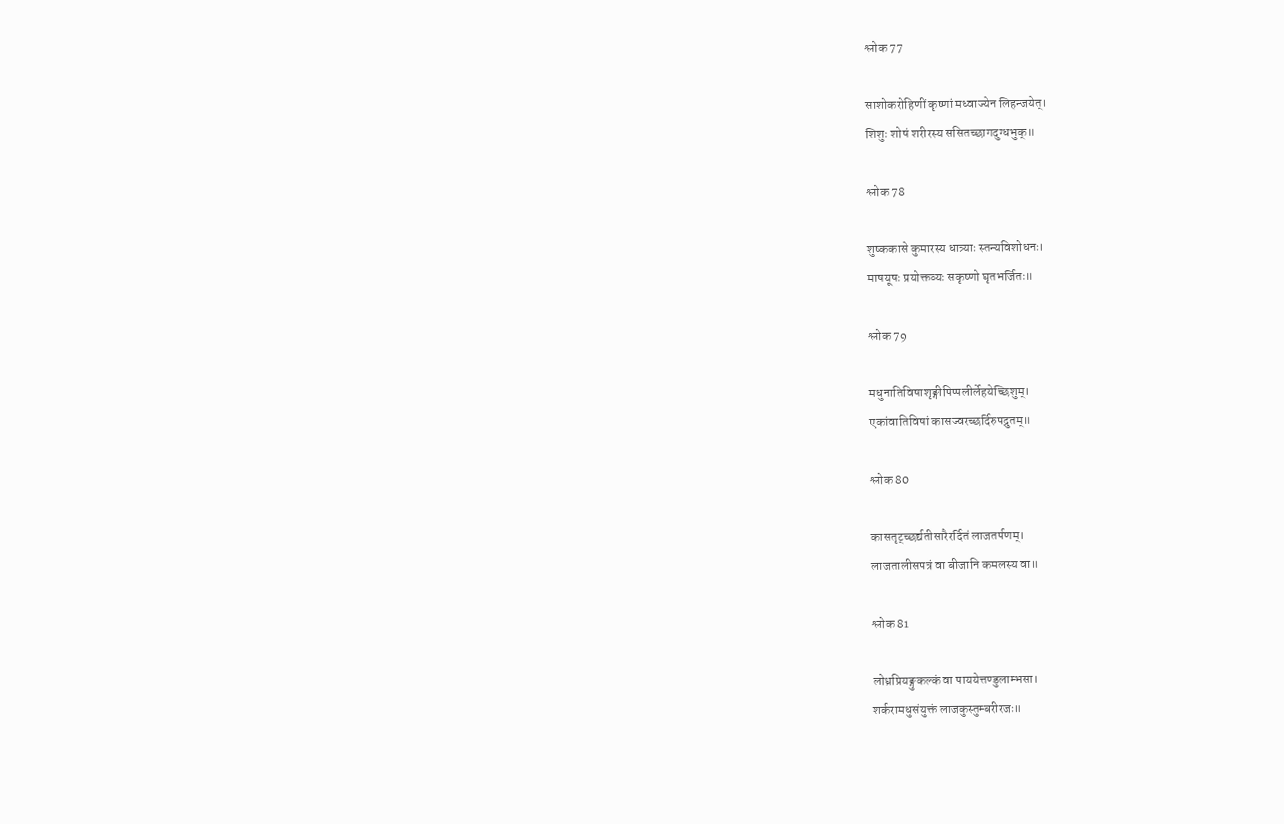श्लोक 77

साशोकरोहिणीं कृष्णां मध्वाज्येन लिहन्जयेत्।
शिशुः शोषं शरीरस्य ससितच्छागदुग्धभुक्॥

श्लोक 78

शुष्ककासे कुमारस्य धात्र्याः स्तन्यविशोधनः।
माषयूषः प्रयोक्तव्यः सकृष्णो घृतभर्जितः॥

श्लोक 79

मधुनातिविषाशृङ्गीपिप्पलीर्लेहयेच्छिशुम्।
एकांवातिविषां कासज्वरच्छर्दिरुपद्रुतम्॥

श्लोक 80

कासतृट्च्छर्द्यतीसारैरर्दितं लाजतर्पणम्।
लाजतालीसपत्रं वा बीजानि कमलस्य वा॥

श्लोक 81

लोध्रप्रियङ्गुकल्कं वा पाययेत्तण्डुलाम्भसा।
शर्करामधुसंयुक्तं लाजकुस्तुम्बरीरजः॥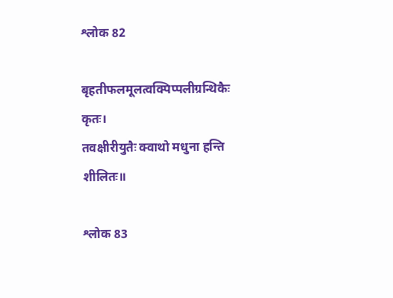श्लोक 82

बृहतीफलमूलत्वक्पिप्पलीग्रन्थिकैः कृतः।
तवक्षीरीयुतैः क्वाथो मधुना हन्ति शीलितः॥

श्लोक 83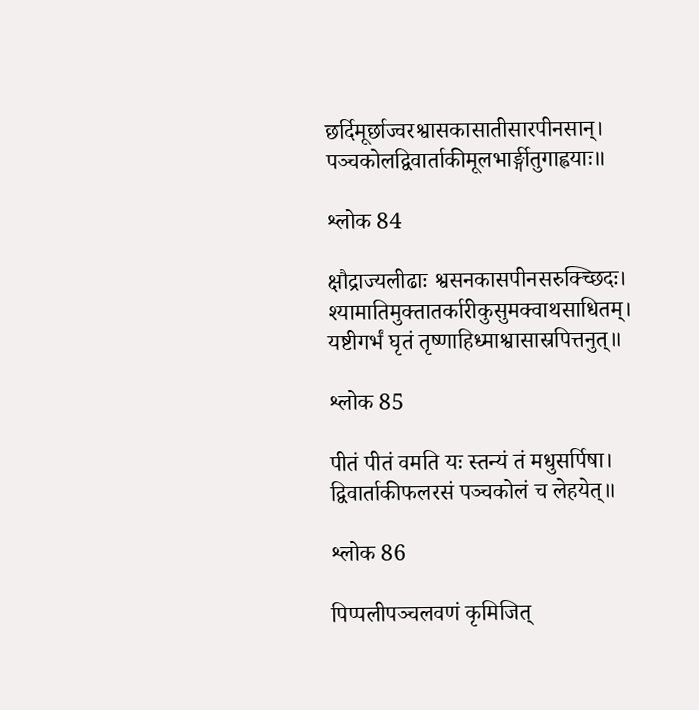छर्दिमूर्छाज्वरश्वासकासातीसारपीनसान्।
पञ्चकोलद्विवार्ताकीमूलभार्ङ्गीतुगाह्वयाः॥

श्लोक 84

क्षौद्राज्यलीढाः श्वसनकासपीनसरुक्च्छिदः।
श्यामातिमुक्तातर्कारीकुसुमक्वाथसाधितम्।
यष्टीगर्भं घृतं तृष्णाहिध्माश्वासास्रपित्तनुत्॥

श्लोक 85

पीतं पीतं वमति यः स्तन्यं तं मधुसर्पिषा।
द्विवार्ताकीफलरसं पञ्चकोलं च लेहयेत्॥

श्लोक 86

पिप्पलीपञ्चलवणं कृमिजित्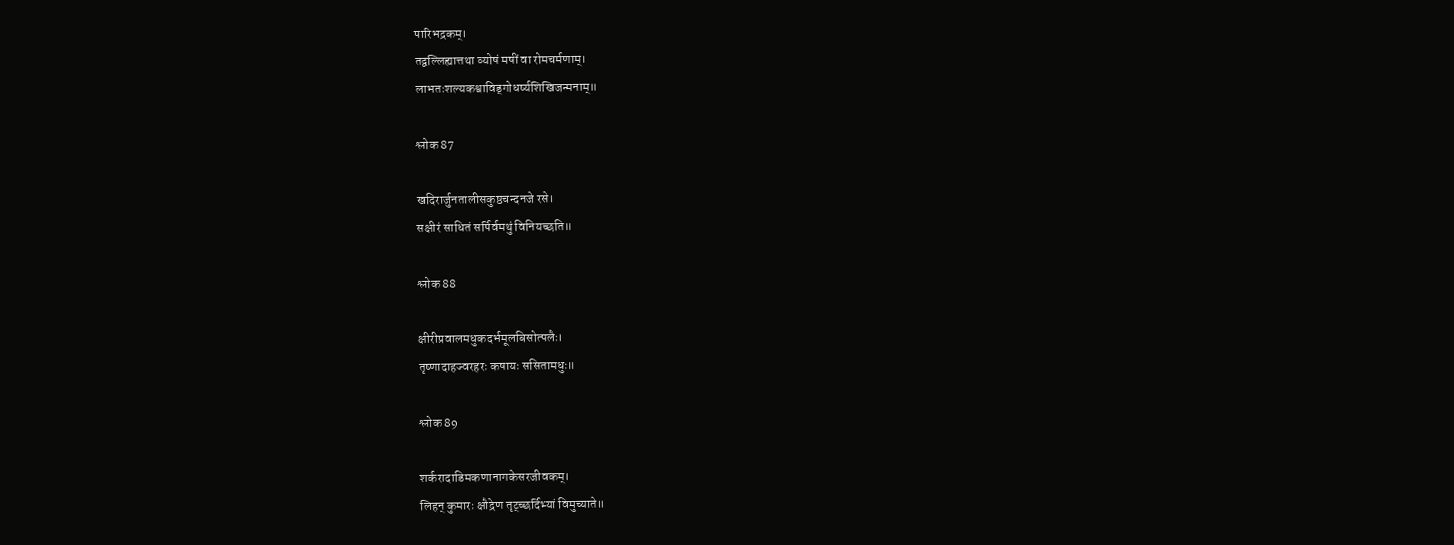पारिभद्रकम्।
तद्वल्लिह्यात्तथा व्योषं मषीं वा रोमचर्मणाम्।
लाभतःशल्यकश्वाविड्गोधर्ष्यशिखिजन्मनाम्॥

श्लोक 87

खदिरार्जुनतालीसकुष्ठचन्दनजे रसे।
सक्षीरं साधितं सर्पिर्वमथुं विनियच्छति॥

श्लोक 88

क्षीरीप्रवालमधुकदर्भमूलबिसोत्पलैः।
तृष्णादाहज्वरहरः कषायः ससितामधुः॥

श्लोक 89

शर्करादाडिमकणानागकेसरजीवकम्।
लिहन् कुमारः क्षौद्रेण तृट्च्छर्दिभ्यां विमुच्याते॥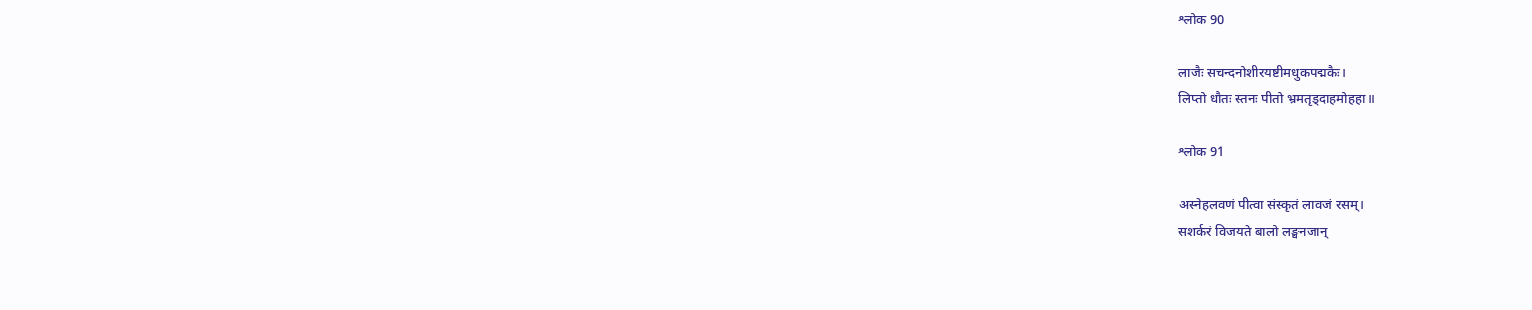श्लोक 90

लाजैः सचन्दनोशीरयष्टीमधुकपद्मकैः।
लिप्तो धौतः स्तनः पीतो भ्रमतृड्दाहमोहहा॥

श्लोक 91

अस्नेहलवणं पीत्वा संस्कृतं लावजं रसम्।
सशर्करं विजयते बालो लङ्घनजान्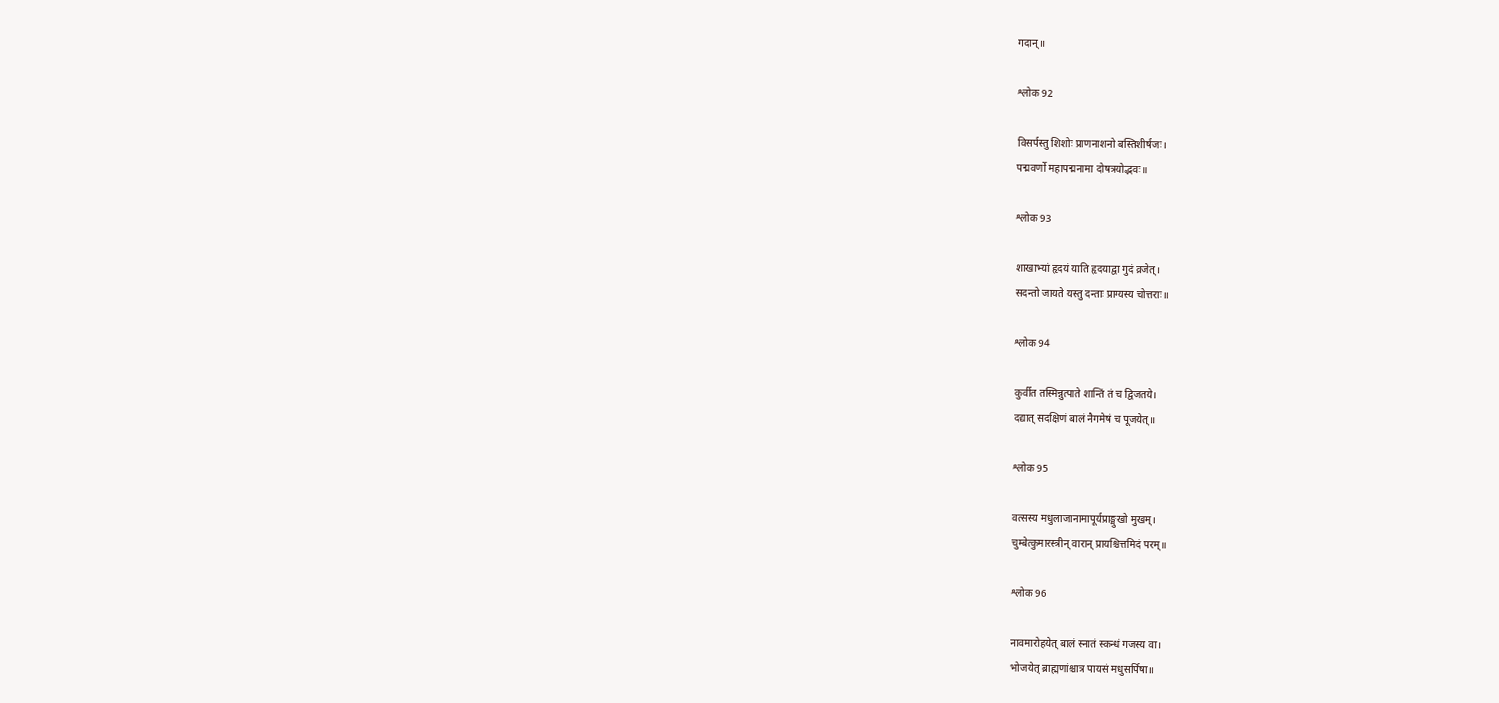गदान्॥

श्लोक 92

विसर्पस्तु शिशोः प्राणनाशनो बस्तिशीर्षजः।
पद्मवर्णो महापद्मनामा दोषत्रयोद्भवः॥

श्लोक 93

शाखाभ्यां हृदयं याति हृदयाद्वा गुदं व्रजेत्।
सदन्तो जायते यस्तु दन्ताः प्राग्यस्य चोत्तराः॥

श्लोक 94

कुर्वीत तस्मिन्नुत्पाते शान्तिं तं च द्विजतये।
दद्यात् सदक्षिणं बालं नैगमेषं च पूजयेत्॥

श्लोक 95

वत्सस्य मधुलाजानामापूर्यप्राङ्मुखो मुखम्।
चुम्बेत्कुमारस्त्रीन् वारान् प्रायश्चित्तमिदं परम्॥

श्लोक 96

नावमारोहयेत् बालं स्नातं स्कन्धं गजस्य वा।
भोजयेत् ब्राह्मणांश्चात्र पायसं मधुसर्पिषा॥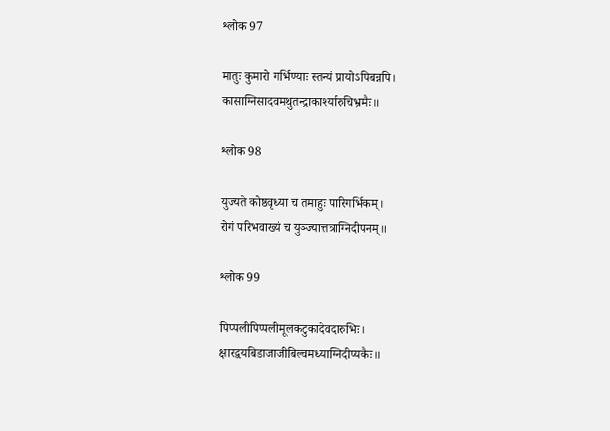श्लोक 97

मातुः कुमारो गर्भिण्याः स्तन्यं प्रायोऽपिबन्नपि।
कासाग्निसादवमथुतन्द्राकार्श्यारुचिभ्रमैः॥

श्लोक 98

युज्यते कोष्ठवृध्या च तमाहुः पारिगर्भिकम्।
रोगं परिभवाख्यं च युञ्ज्यात्तत्राग्निदीपनम्॥

श्लोक 99

पिप्पलीपिप्पलीमूलकटुकादेवदारुभिः।
क्षारद्वयबिडाजाजीबिल्वमध्याग्निदीप्यकैः॥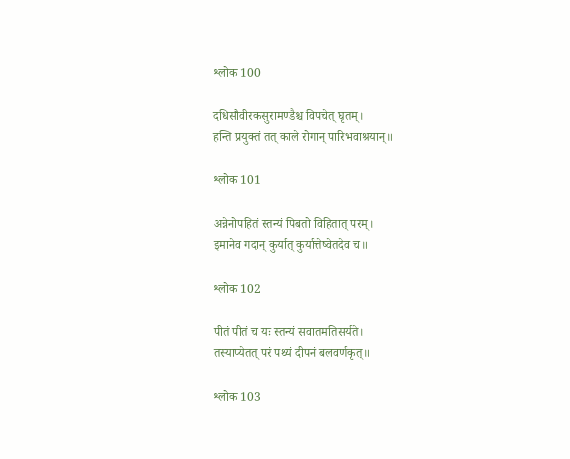श्लोक 100

दधिसौवीरकसुरामण्डैश्च विपचेत् घृतम्।
हन्ति प्रयुक्तं तत् काले रोगान् पारिभवाश्रयान्॥

श्लोक 101

अन्नेनोपहितं स्तन्यं पिबतो विहितात् परम्।
इमानेव गदान् कुर्यात् कुर्यात्तेष्वेतदेव च॥

श्लोक 102

पीतं पीतं च यः स्तन्यं सवातमतिसर्यते।
तस्याप्येतत् परं पथ्यं दीपनं बलवर्णकृत्॥

श्लोक 103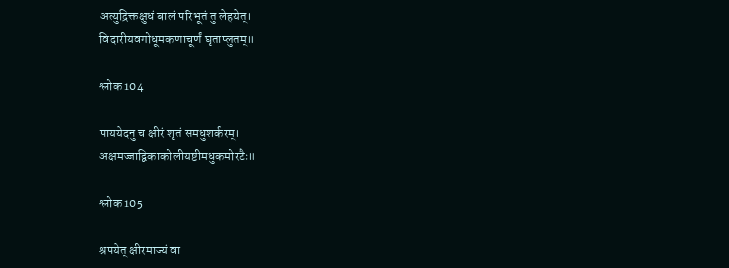अत्युद्रिक्तक्षुधं बालं परिभूतं तु लेहयेत्।
विदारीयवगोधूमकणाचूर्णं घृताप्लुतम्॥

श्लोक 104

पाययेदनु च क्षीरं शृतं समधुशर्करम्।
अक्षमज्जाद्विकाकोलीयष्टीमधुकमोरटैः॥

श्लोक 105

श्रपयेत् क्षीरमाज्यं वा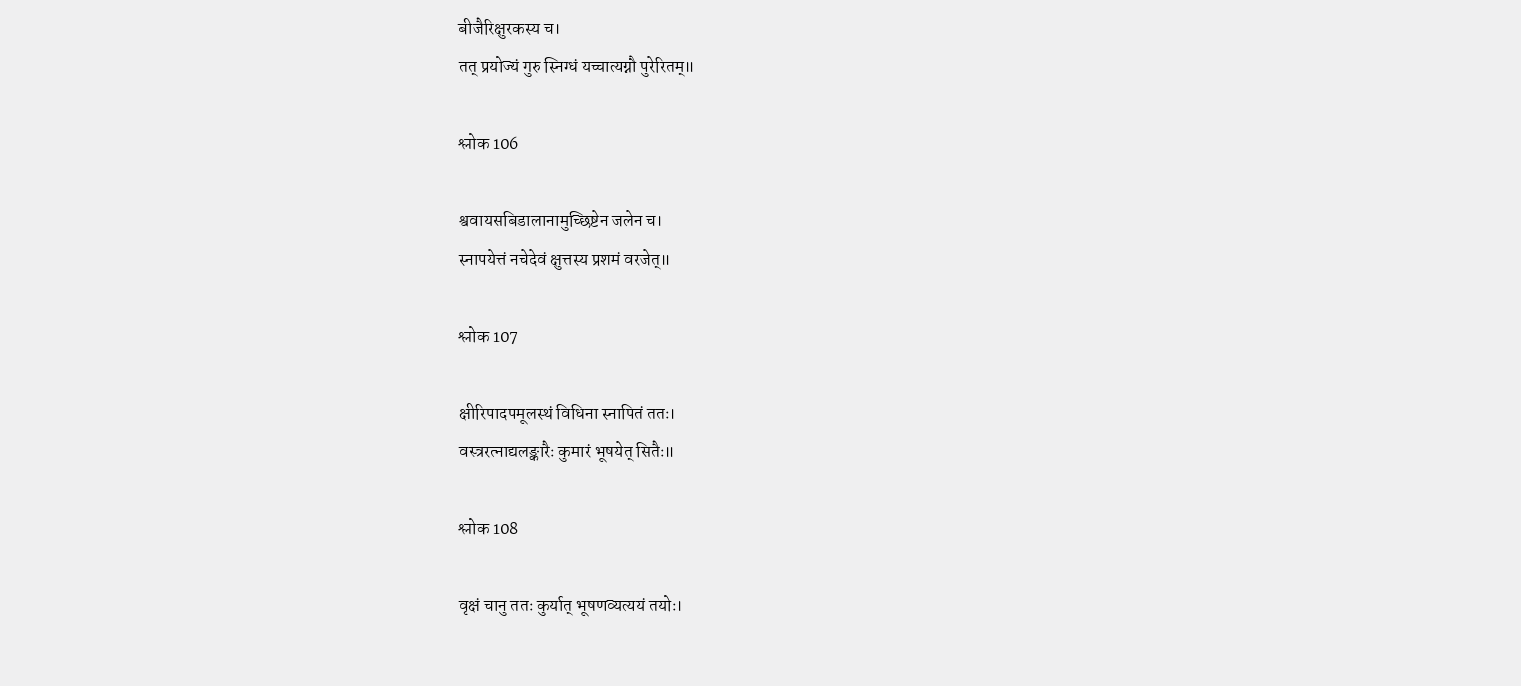बीजैरिक्षुरकस्य च।
तत् प्रयोज्यं गुरु स्निग्धं यच्चात्यग्नौ पुरेरितम्॥

श्लोक 106

श्ववायसबिडालानामुच्छिष्टेन जलेन च।
स्नापयेत्तं नचेदेवं क्षुत्तस्य प्रशमं वरजेत्॥

श्लोक 107

क्षीरिपादपमूलस्थं विधिना स्नापितं ततः।
वस्त्ररत्नाद्यलङ्कारैः कुमारं भूषयेत् सितैः॥

श्लोक 108

वृक्षं चानु ततः कुर्यात् भूषणव्यत्ययं तयोः।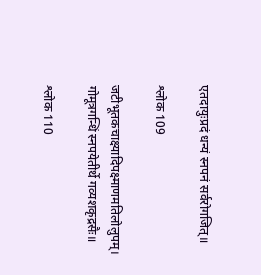एतदायुःप्रदं धन्यं स्नपनं सर्वरोगजित्॥

श्लोक 109

जटीभूतकचाक्ष्यादिपक्ष्माणमतिलोलुपम्। गोमूत्रगन्धिं स्नपयेतीर्थे गव्यशकृद्रसैः॥

श्लोक 110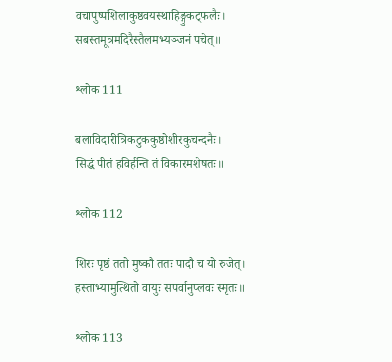वचापुष्पशिलाकुष्ठवयस्थाहिङ्गुकट्फलैः।
सबस्तमूत्रमदिरैस्तैलमभ्यञ्जनं पचेत्॥

श्लोक 111

बलाविदारीत्रिकटुककुष्ठोशीरकुचन्दनैः।
सिद्धं पीतं हविर्हन्ति तं विकारमशेषतः॥

श्लोक 112

शिरः पृष्ठं ततो मुष्कौ ततः पादौ च यो रुजेत्।
हस्ताभ्यामुत्थितो वायुः सपर्वानुप्लवः स्मृतः॥

श्लोक 113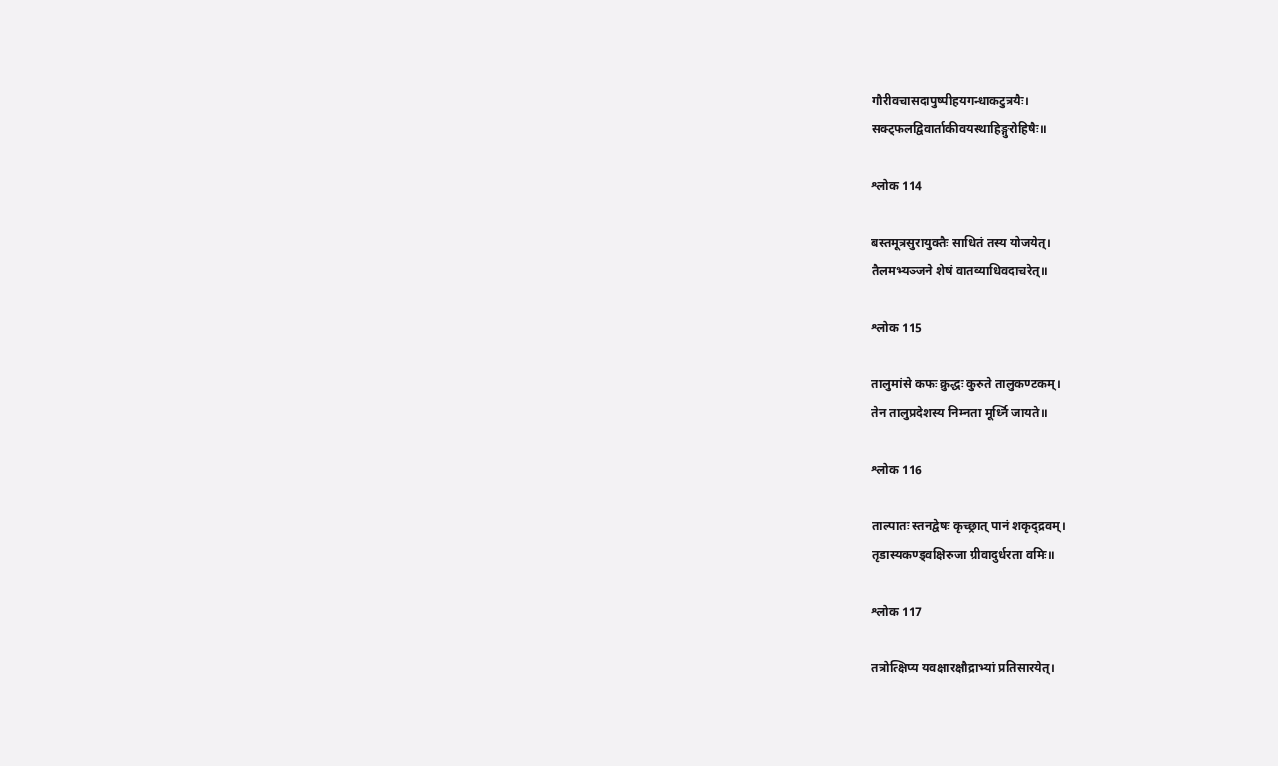गौरीवचासदापुष्पीहयगन्धाकटुत्रयैः।
सक्ट्फलद्विवार्ताकीवयस्थाहिङ्गुरोहिषैः॥

श्लोक 114

बस्तमूत्रसुरायुक्तैः साधितं तस्य योजयेत्।
तैलमभ्यञ्जने शेषं वातव्याधिवदाचरेत्॥

श्लोक 115

तालुमांसे कफः क्रुद्धः कुरुते तालुकण्टकम्।
तेन तालुप्रदेशस्य निम्नता मूर्ध्नि जायते॥

श्लोक 116

ताल्पातः स्तनद्वेषः कृच्छ्रात् पानं शकृद्द्रवम्।
तृडास्यकण्ड्वक्षिरुजा ग्रीवादुर्धरता वमिः॥

श्लोक 117

तत्रोत्क्षिप्य यवक्षारक्षौद्राभ्यां प्रतिसारयेत्।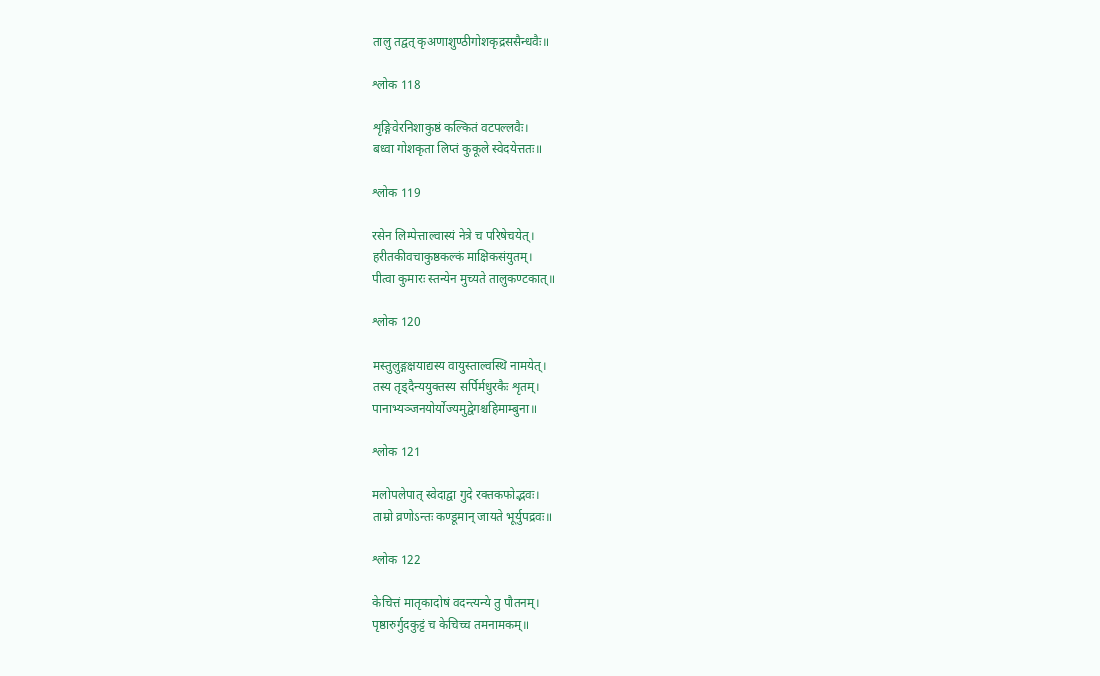तालु तद्वत् कृअणाशुण्ठीगोशकृद्रससैन्धवैः॥

श्लोक 118

शृङ्गिवेरनिशाकुष्ठं कल्कितं वटपल्लवैः।
बध्वा गोशकृता लिप्तं कुकूले स्वेदयेत्ततः॥

श्लोक 119

रसेन लिम्पेत्ताल्वास्यं नेत्रे च परिषेचयेत्।
हरीतकीवचाकुष्ठकल्कं माक्षिकसंयुतम्।
पीत्वा कुमारः स्तन्येन मुच्यते तालुकण्टकात्॥

श्लोक 120

मस्तुलुङ्गक्षयाद्यस्य वायुस्ताल्वस्थि नामयेत्।
तस्य तृड्दैन्ययुक्तस्य सर्पिर्मधुरकैः शृतम्।
पानाभ्यञ्जनयोर्योज्यमुद्वेगश्चहिमाम्बुना॥

श्लोक 121

मलोपलेपात् स्वेदाद्वा गुदे रक्तकफोद्भवः।
ताम्रो व्रणोऽन्तः कण्डूमान् जायते भूर्युपद्रवः॥

श्लोक 122

केचित्तं मातृकादोषं वदन्त्यन्ये तु पौतनम्।
पृष्ठारुर्गुदकुट्टं च केचिच्च तमनामकम्॥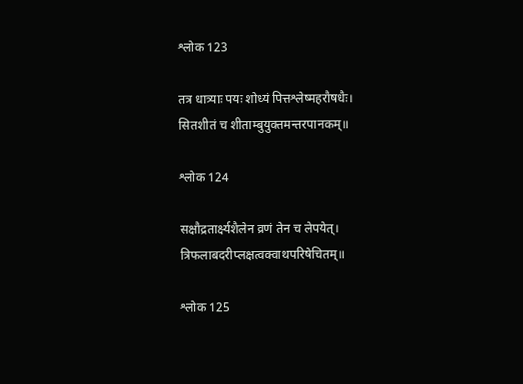श्लोक 123

तत्र धात्र्याः पयः शोध्यं पित्तश्लेष्महरौषधैः।
सितशीतं च शीताम्बुयुक्तमन्तरपानकम्॥

श्लोक 124

सक्षौद्रतार्क्ष्यशैलेन व्रणं तेन च लेपयेत्।
त्रिफलाबदरीप्लक्षत्वक्वाथपरिषेचितम्॥

श्लोक 125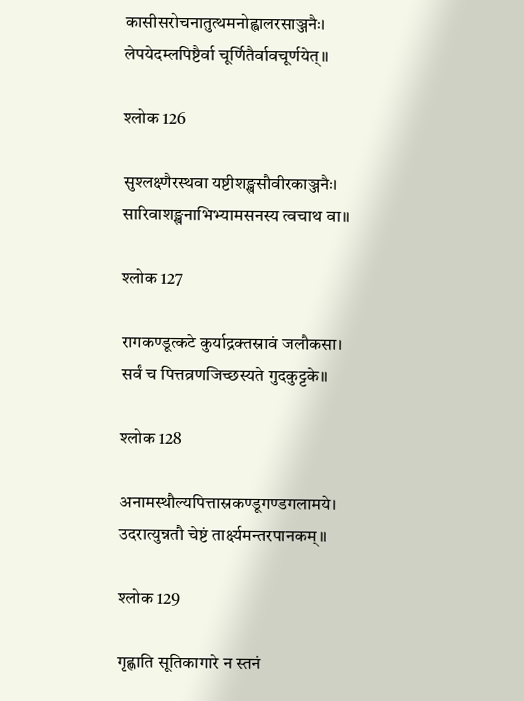कासीसरोचनातुत्थमनोह्वालरसाञ्जनैः।
लेपयेदम्लपिष्टैर्वा चूर्णितैर्वावचूर्णयेत्॥

श्लोक 126

सुश्लक्ष्णैरस्थवा यष्टीशङ्खसौवीरकाञ्जनैः।
सारिवाशङ्खनाभिभ्यामसनस्य त्वचाथ वा॥

श्लोक 127

रागकण्डूत्कटे कुर्याद्रक्तस्रावं जलौकसा।
सर्वं च पित्तव्रणजिच्छस्यते गुदकुट्टके॥

श्लोक 128

अनामस्थौल्यपित्तास्रकण्डूगण्डगलामये।
उदरात्युन्नतौ चेष्टं तार्क्ष्यमन्तरपानकम्॥

श्लोक 129

गृह्णाति सूतिकागारे न स्तनं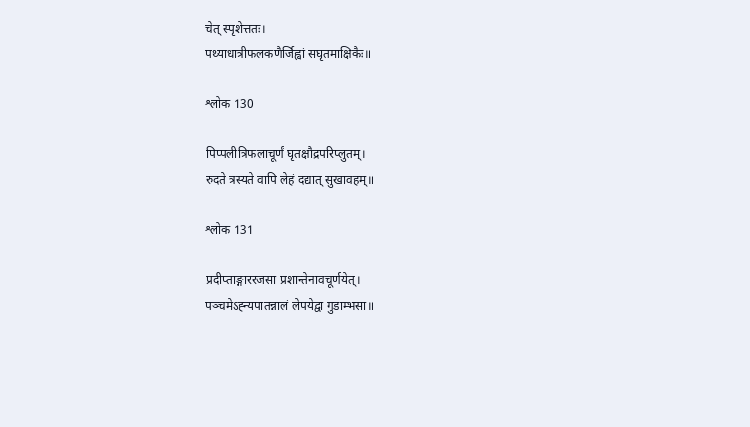चेत् स्पृशेत्ततः।
पथ्याधात्रीफलकणैर्जिह्वां सघृतमाक्षिकैः॥

श्लोक 130

पिप्पलीत्रिफलाचूर्णं घृतक्षौद्रपरिप्लुतम्।
रुदते त्रस्यते वापि लेहं दद्यात् सुखावहम्॥

श्लोक 131

प्रदीप्ताङ्गाररजसा प्रशान्तेनावचूर्णयेत्।
पञ्चमेऽह्न्यपातन्नालं लेपयेद्वा गुडाम्भसा॥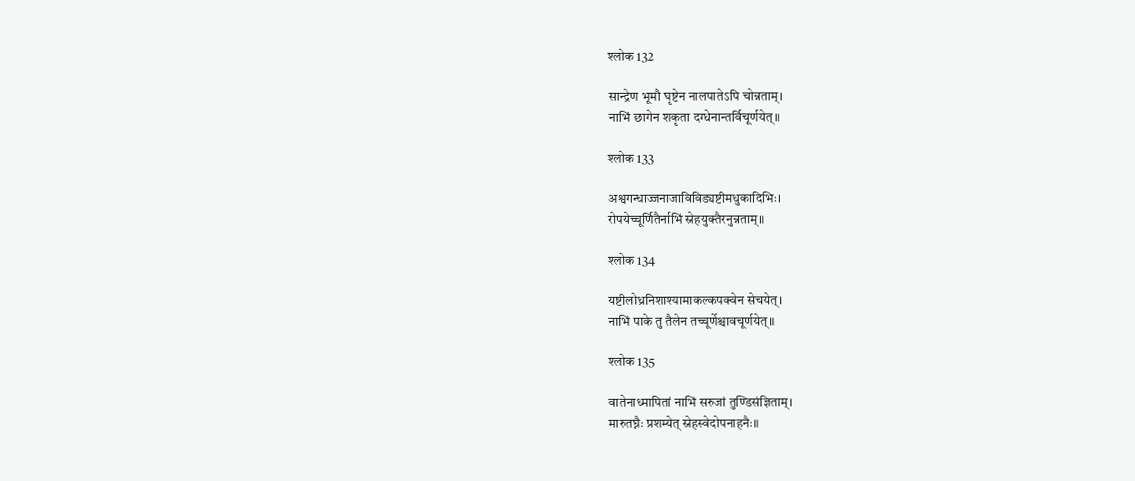श्लोक 132

सान्द्रेण भूमौ घृष्टेन नालपातेऽपि चोन्नताम्।
नाभिं छागेन शकृता दग्धेनान्तर्विचूर्णयेत्॥

श्लोक 133

अश्वगन्धाज्जनाजाविविड्यष्टीमधुकादिभिः।
रोपयेच्चूर्णितैर्नाभिं स्नेहयुक्तैरनुन्नताम्॥

श्लोक 134

यष्टीलोध्रनिशाश्यामाकल्कपक्वेन सेचयेत्।
नाभिं पाके तु तैलेन तच्चूर्णेश्चावचूर्णयेत्॥

श्लोक 135

वातेनाध्मापितां नाभिं सरुजां तुण्डिसंज्ञिताम्।
मारुतघ्नैः प्रशम्येत् स्नेहस्वेदोपनाहनैः॥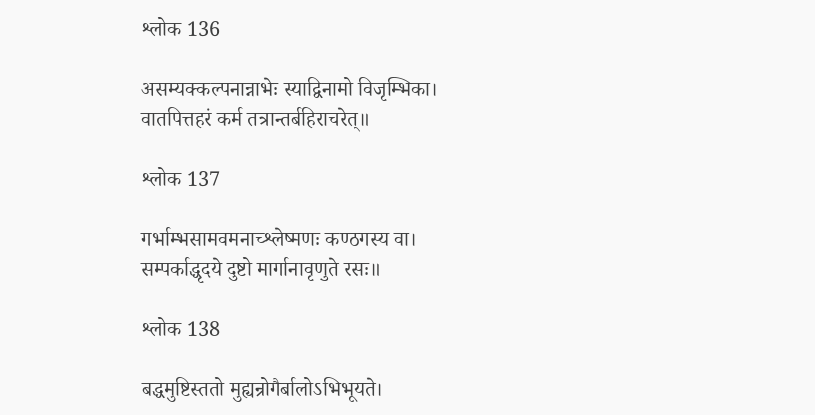श्लोक 136

असम्यक्कल्पनान्नाभेः स्याद्विनामो विजृम्भिका।
वातपित्तहरं कर्म तत्रान्तर्बहिराचरेत्॥

श्लोक 137

गर्भाम्भसामवमनाच्श्लेष्मणः कण्ठगस्य वा।
सम्पर्काद्धृदये दुष्टो मार्गानावृणुते रसः॥

श्लोक 138

बद्धमुष्टिस्ततो मुह्यन्रोगैर्बालोऽभिभूयते।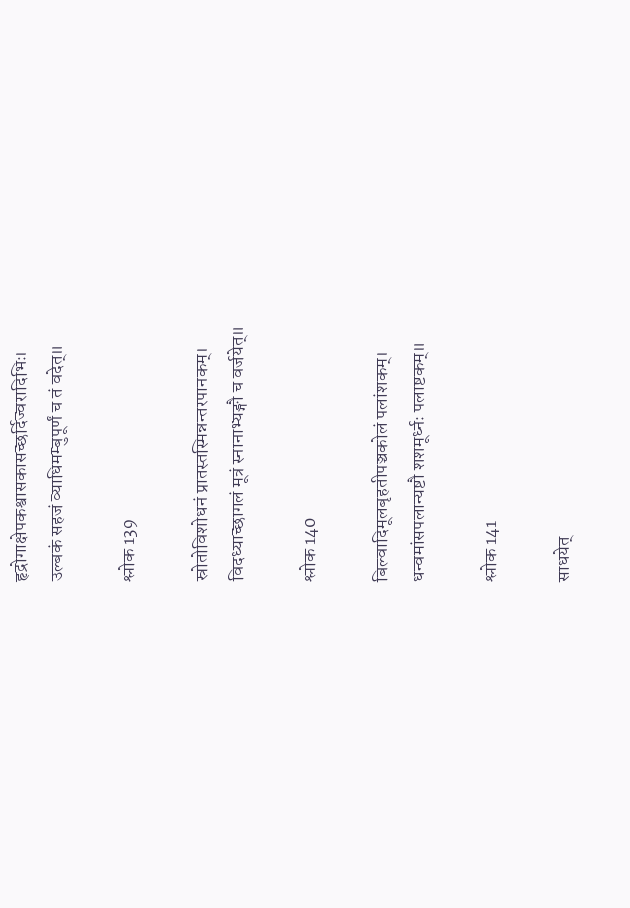हृद्रोगाक्षेपकश्वासकासच्छर्दिज्वरादिभिः।
उल्बकं सहजं व्याधिमम्बुपूर्णं च तं वदेत्॥

श्लोक 139

स्रोतोविशोधनं प्रातस्तस्मिन्नन्तरपानकम्।
विदध्याच्छागलं मूत्रं स्नानाभ्यङ्गौ च वर्जयेत्॥

श्लोक 140

बिल्वादिमूलबृहतीपञ्चकोलं पलांशकम्।
धन्वमांसपलान्यष्टौ शशमूर्ध्नः पलाष्टकम्॥

श्लोक 141

साधयेत्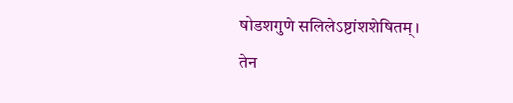षोडशगुणे सलिलेऽष्टांशशेषितम्।
तेन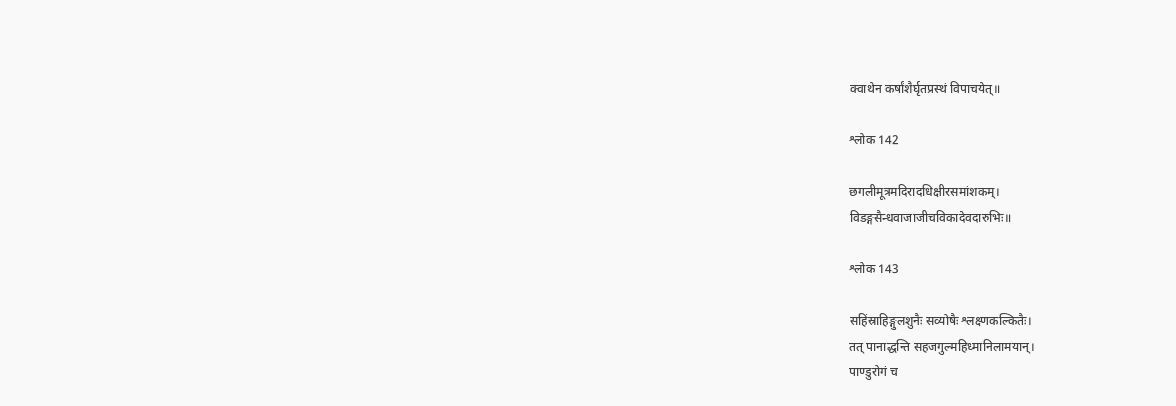क्वाथेन कर्षांशैर्घृतप्रस्थं विपाचयेत्॥

श्लोक 142

छगलीमूत्रमदिरादधिक्षीरसमांशकम्।
विडङ्गसैन्धवाजाजीचविकादेवदारुभिः॥

श्लोक 143

सहिंस्राहिङ्गुलशुनैः सव्योषैः श्लक्ष्णकल्कितैः।
तत् पानाद्धन्ति सहजगुल्महिध्मानिलामयान्।
पाण्डुरोगं च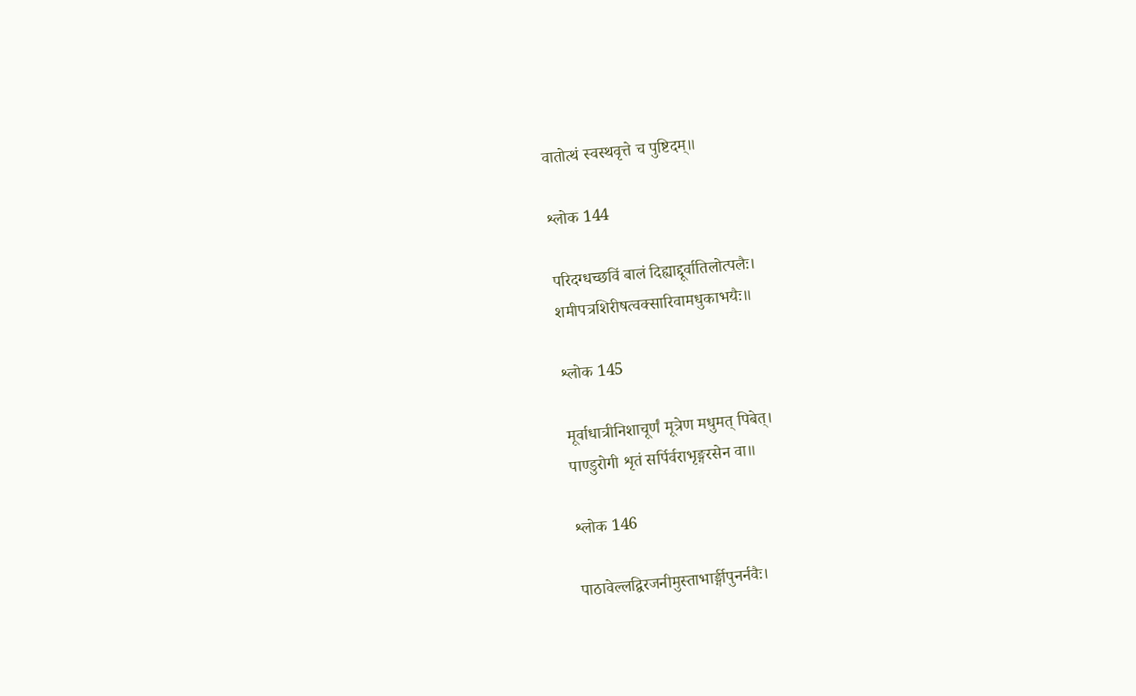वातोत्थं स्वस्थवृत्ते च पुष्टिदम्॥

श्लोक 144

परिदग्धच्छविं बालं दिह्याद्दूर्वातिलोत्पलैः।
शमीपत्रशिरीषत्वक्सारिवामधुकाभयैः॥

श्लोक 145

मूर्वाधात्रीनिशाचूर्णं मूत्रेण मधुमत् पिबेत्।
पाण्डुरोगी शृतं सर्पिर्वराभृङ्गरसेन वा॥

श्लोक 146

पाठावेल्लद्विरजनीमुस्ताभार्ङ्गीपुनर्नवैः।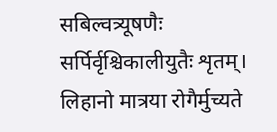सबिल्वत्र्यूषणैः सर्पिर्वृश्चिकालीयुतैः शृतम्।
लिहानो मात्रया रोगैर्मुच्यते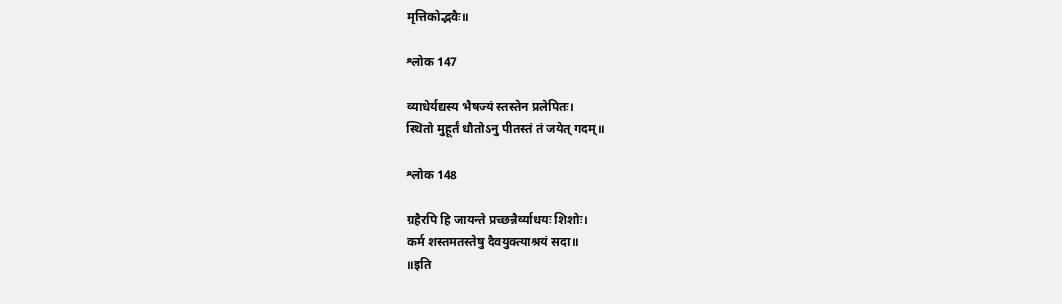मृत्तिकोद्भवैः॥

श्लोक 147

व्याधेर्यद्यस्य भैषज्यं स्तस्तेन प्रलेपितः।
स्थितो मुहूर्तं धौतोऽनु पीतस्तं तं जयेत् गदम्॥

श्लोक 148

ग्रहैरपि हि जायन्ते प्रच्छन्नैर्व्याधयः शिशोः।
कर्म शस्तमतस्तेषु दैवयुक्त्याश्रयं सदा॥
॥इति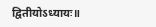द्वितीयोऽध्यायः॥